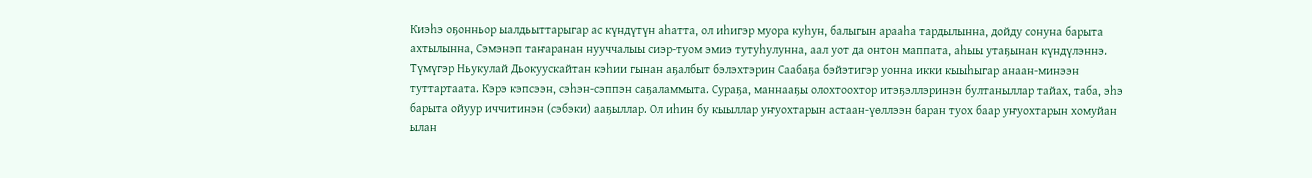Киэһэ оҕонньор ыалдьыттарыгар ас күндүтүн аһатта, ол иһигэр муора куһун, балыгын арааһа тардылынна, дойду сонуна барыта ахтылынна, Сэмэнэп таҥаранан нууччалыы сиэр-туом эмиэ тутуһулунна, аал уот да онтон маппата, аһыы утаҕынан күндүлэннэ. Түмүгэр Ньукулай Дьокуускайтан кэһии гынан аҕалбыт бэлэхтэрин Саабаҕа бэйэтигэр уонна икки кыыһыгар анаан-минээн туттартаата. Кэрэ кэпсээн, сэһэн-сэппэн саҕаламмыта. Сураҕа, маннааҕы олохтоохтор итэҕэллэринэн бултаныллар тайах, таба, эһэ барыта ойуур иччитинэн (сэбэки) ааҕыллар. Ол иһин бу кыыллар уҥуохтарын астаан-үөллээн баран туох баар уҥуохтарын хомуйан ылан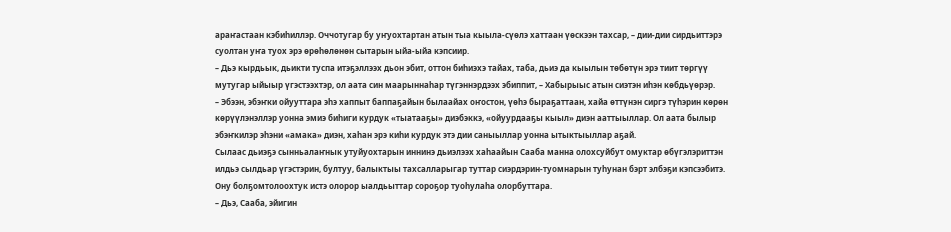араҥастаан кэбиһиллэр. Оччотугар бу уҥуохтартан атын тыа кыыла-сүөлэ хаттаан үөскээн тахсар, – дии-дии сирдьиттэрэ суолтан уҥа туох эрэ өрөһөлөнөн сытарын ыйа-ыйа кэпсиир.
– Дьэ кырдьык, дьикти туспа итэҕэллээх дьон эбит, оттон биһиэхэ тайах, таба, дьиэ да кыылын төбөтүн эрэ тиит төргүү мутугар ыйыыр үгэстээхтэр, ол аата син маарыннаһар түгэннэрдээх эбиппит, – Хабырыыс атын сиэтэн иһэн көбдьүөрэр.
– Эбээн, эбэҥки ойууттара эһэ хаппыт баппаҕайын былаайах оҥостон, үөһэ быраҕаттаан, хайа өттүнэн сиргэ түһэрин көрөн көрүүлэнэллэр уонна эмиэ биһиги курдук «тыатааҕы» диэбэккэ, «ойуурдааҕы кыыл» диэн ааттыыллар. Ол аата былыр эбэҥкилэр эһэни «амака» диэн, хаһан эрэ киһи курдук этэ дии саныыллар уонна ытыктыыллар аҕай.
Сылаас дьиэҕэ сынньалаҥнык утуйуохтарын иннинэ дьиэлээх хаһаайын Сааба манна олохсуйбут омуктар өбүгэлэриттэн илдьэ сылдьар үгэстэрин, бултуу, балыктыы тахсалларыгар туттар сиэрдэрин-туомнарын туһунан бэрт элбэҕи кэпсээбитэ. Ону болҕомтолоохтук истэ олорор ыалдьыттар сороҕор туоһулаһа олорбуттара.
– Дьэ, Сааба, эйигин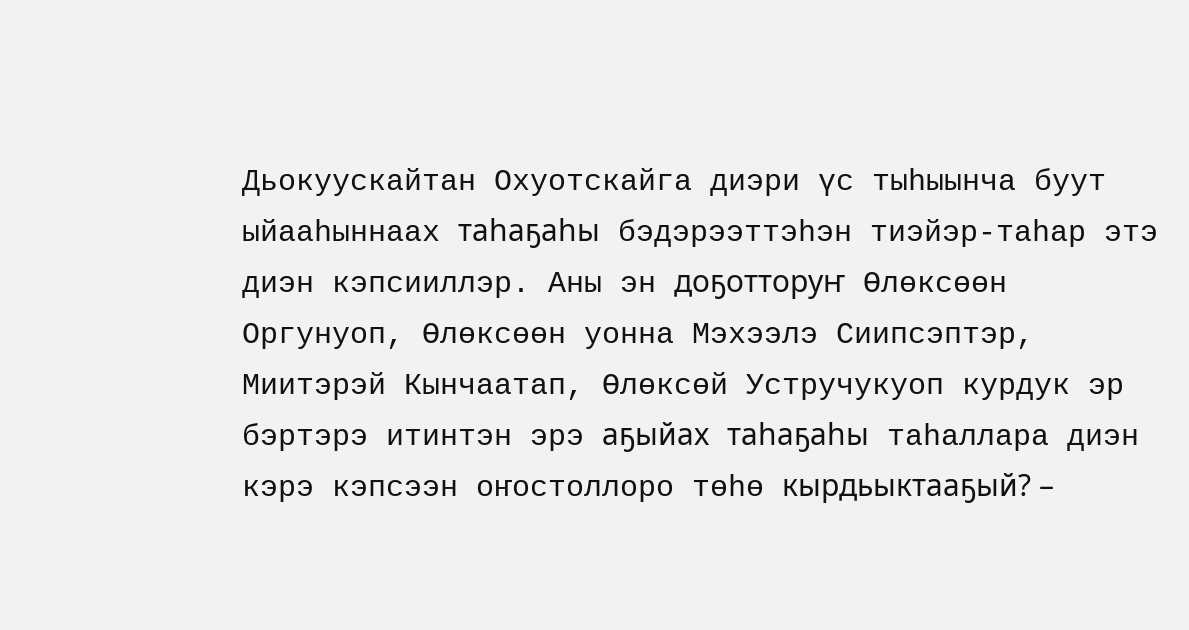Дьокуускайтан Охуотскайга диэри үс тыһыынча буут ыйааһыннаах таһаҕаһы бэдэрээттэһэн тиэйэр-таһар этэ диэн кэпсииллэр. Аны эн доҕотторуҥ Өлөксөөн Оргунуоп, Өлөксөөн уонна Мэхээлэ Сиипсэптэр, Миитэрэй Кынчаатап, Өлөксөй Устручукуоп курдук эр бэртэрэ итинтэн эрэ аҕыйах таһаҕаһы таһаллара диэн кэрэ кэпсээн оҥостоллоро төһө кырдьыктааҕый? –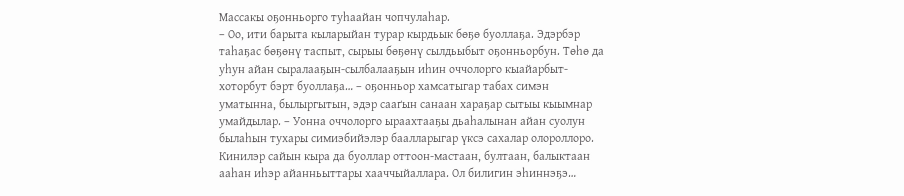Массакы оҕонньорго туһаайан чопчулаһар.
– Оо, ити барыта кыларыйан турар кырдьык бөҕө буоллаҕа. Эдэрбэр таһаҕас бөҕөнү таспыт, сырыы бөҕөнү сылдьыбыт оҕонньорбун. Төһө да уһун айан сыралааҕын-сылбалааҕын иһин оччолорго кыайарбыт-хоторбут бэрт буоллаҕа… – оҕонньор хамсатыгар табах симэн уматынна, былыргытын, эдэр сааґын санаан хараҕар сытыы кыымнар умайдылар. – Уонна оччолорго ыраахтааҕы дьаһалынан айан суолун былаһын тухары симиэбийэлэр баалларыгар үксэ сахалар олороллоро. Кинилэр сайын кыра да буоллар оттоон-мастаан, бултаан, балыктаан ааһан иһэр айанньыттары хааччыйаллара. Ол билигин эһиннэҕэ…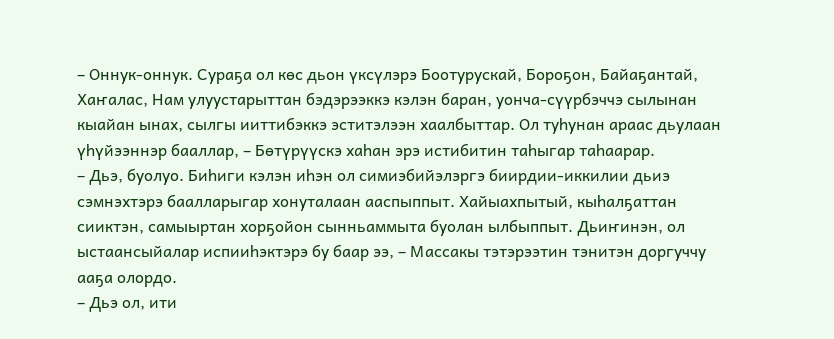– Оннук-оннук. Сураҕа ол көс дьон үксүлэрэ Боотурускай, Бороҕон, Байаҕантай, Хаҥалас, Нам улуустарыттан бэдэрээккэ кэлэн баран, уонча-сүүрбэччэ сылынан кыайан ынах, сылгы ииттибэккэ эститэлээн хаалбыттар. Ол туһунан араас дьулаан үһүйээннэр бааллар, – Бөтүрүүскэ хаһан эрэ истибитин таһыгар таһаарар.
– Дьэ, буолуо. Биһиги кэлэн иһэн ол симиэбийэлэргэ биирдии-иккилии дьиэ сэмнэхтэрэ баалларыгар хонуталаан ааспыппыт. Хайыахпытый, кыһалҕаттан сииктэн, самыыртан хорҕойон сынньаммыта буолан ылбыппыт. Дьиҥинэн, ол ыстаансыйалар испииһэктэрэ бу баар ээ, – Массакы тэтэрээтин тэнитэн доргуччу ааҕа олордо.
– Дьэ ол, ити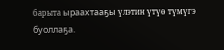барыта ыраахтааҕы үлэтин үтүө түмүгэ буоллаҕа.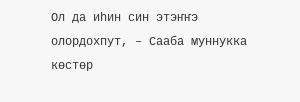Ол да иһин син этэҥҥэ олордохпут, – Сааба муннукка көстөр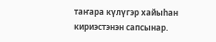таҥара күлүгэр хайыһан кириэстэнэн сапсынар.